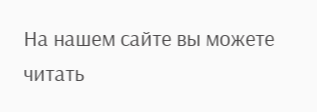На нашем сайте вы можете читать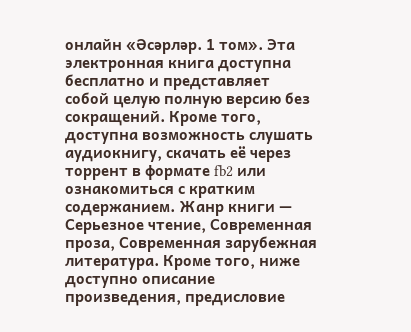онлайн «Әсәрләр. 1 том». Эта электронная книга доступна бесплатно и представляет собой целую полную версию без сокращений. Кроме того, доступна возможность слушать аудиокнигу, скачать её через торрент в формате fb2 или ознакомиться с кратким содержанием. Жанр книги — Серьезное чтение, Современная проза, Современная зарубежная литература. Кроме того, ниже доступно описание произведения, предисловие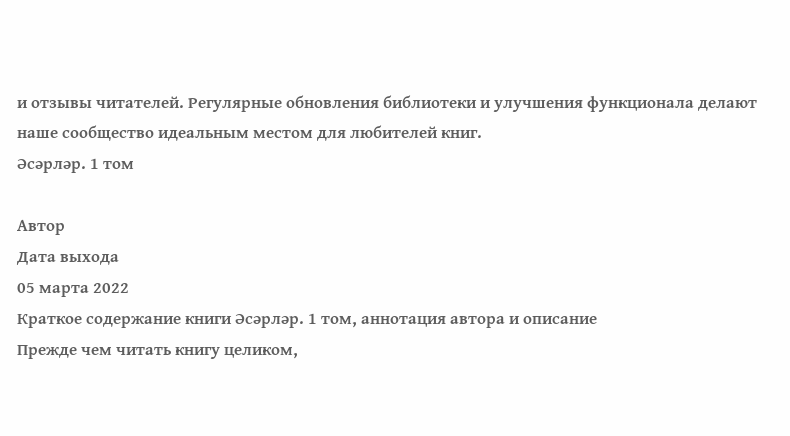и отзывы читателей. Регулярные обновления библиотеки и улучшения функционала делают наше сообщество идеальным местом для любителей книг.
Әсәрләр. 1 том

Автор
Дата выхода
05 марта 2022
Краткое содержание книги Әсәрләр. 1 том, аннотация автора и описание
Прежде чем читать книгу целиком,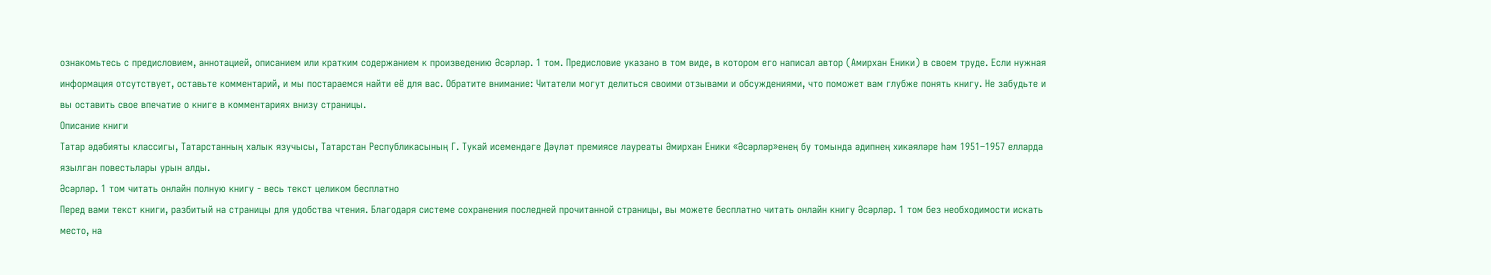ознакомьтесь с предисловием, аннотацией, описанием или кратким содержанием к произведению Әсәрләр. 1 том. Предисловие указано в том виде, в котором его написал автор (Амирхан Еники) в своем труде. Если нужная информация отсутствует, оставьте комментарий, и мы постараемся найти её для вас. Обратите внимание: Читатели могут делиться своими отзывами и обсуждениями, что поможет вам глубже понять книгу. Не забудьте и вы оставить свое впечатие о книге в комментариях внизу страницы.
Описание книги
Татар әдәбияты классигы, Татарстанның халык язучысы, Татарстан Республикасының Г. Тукай исемендәге Дәүләт премиясе лауреаты Әмирхан Еники «Әсәрләр»енең бу томында әдипнең хикәяләре һәм 1951–1957 елларда язылган повестьлары урын алды.
Әсәрләр. 1 том читать онлайн полную книгу - весь текст целиком бесплатно
Перед вами текст книги, разбитый на страницы для удобства чтения. Благодаря системе сохранения последней прочитанной страницы, вы можете бесплатно читать онлайн книгу Әсәрләр. 1 том без необходимости искать место, на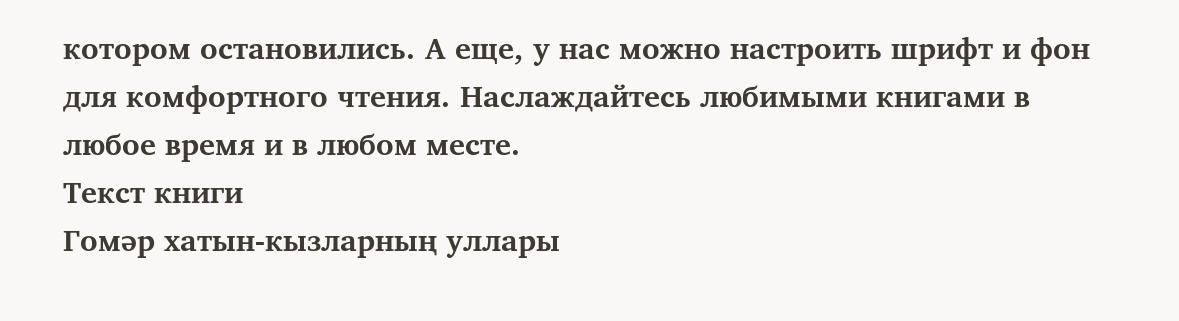котором остановились. А еще, у нас можно настроить шрифт и фон для комфортного чтения. Наслаждайтесь любимыми книгами в любое время и в любом месте.
Текст книги
Гомәр хатын-кызларның уллары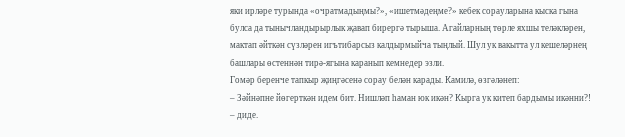яки ирләре турында «очратмадыңмы?», «ишетмәдеңме?» кебек сорауларына кыска гына булса да тынычландырырлык җавап бирергә тырыша. Агайларның төрле яхшы теләкләрен, мактап әйткән сүзләрен игътибарсыз калдырмыйча тыңлый. Шул ук вакытта ул кешеләрнең башлары өстеннән тирә-ягына каранып кемнедер эзли.
Гомәр беренче тапкыр җиңгәсенә сорау белән карады. Камилә, өзгәләнеп:
– Зәйнәпне йөгерткән идем бит. Нишләп һаман юк икән? Кырга ук китеп бардымы икәнни?! – диде.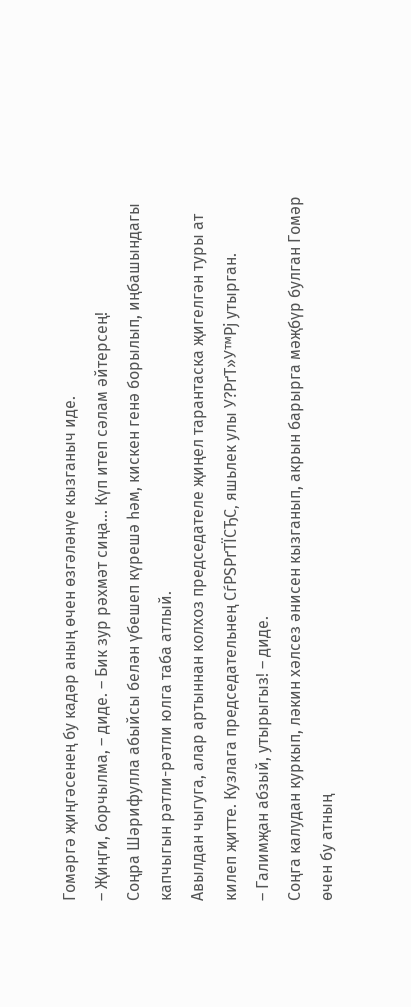Гомәргә җиңгәсенең бу кадәр аның өчен өзгәләнүе кызганыч иде.
– Җиңги, борчылма, – диде. – Бик зур рәхмәт сиңа… Күп итеп сәлам әйтерсең!
Соңра Шәрифулла абыйсы белән үбешеп күрешә һәм, кискен генә борылып, иңбашындагы капчыгын рәтли-рәтли юлга таба атлый.
Авылдан чыгуга, алар артыннан колхоз председателе җиңел тарантаска җигелгән туры ат килеп җитте. Кузлага председательнең СѓРЅРґТЇСЂС‚ яшьлек улы У?РґТ»У™Рј утырган.
– Галимҗан абзый, утырыгыз! – диде.
Соңга калудан куркып, ләкин хәлсез әнисен кызганып, акрын барырга мәҗбүр булган Гомәр өчен бу атның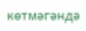көтмәгәндә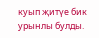куып җитүе бик урынлы булды.